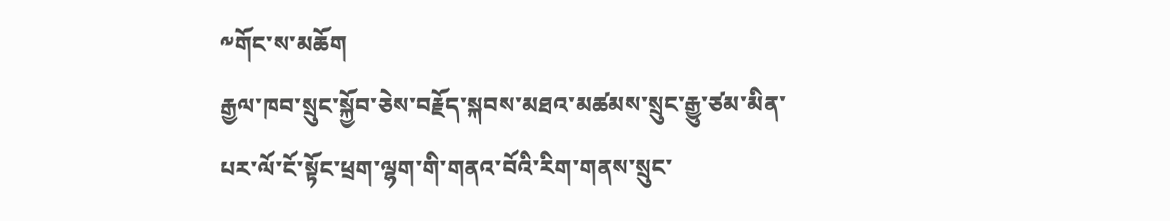༸གོང་ས་མཆོག
རྒྱལ་ཁབ་སྲུང་སྐྱོབ་ཅེས་བརྗོད་སྐབས་མཐའ་མཚམས་སྲུང་རྒྱུ་ཙམ་མིན་པར་ལོ་ངོ་སྟོང་ཕྲག་ལྷག་གི་གནའ་བོའི་རིག་གནས་སྲུང་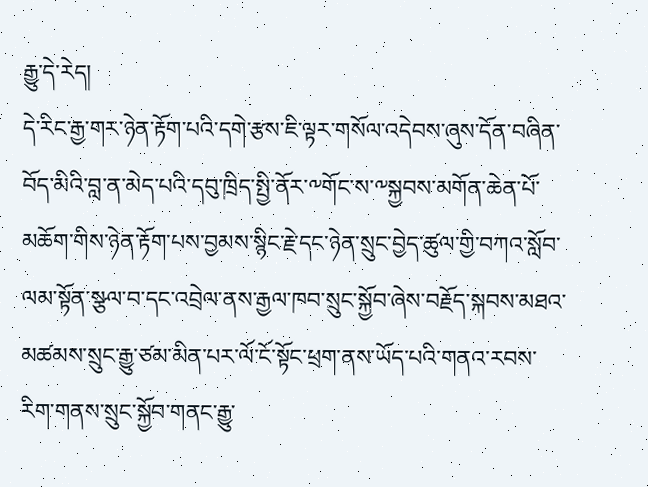རྒྱུ་དེ་རེད།
དེ་རིང་རྒྱ་གར་ཉེན་རྟོག་པའི་དགེ་རྩས་ཇི་ལྟར་གསོལ་འདེབས་ཞུས་དོན་བཞིན་བོད་མིའི་བླ་ན་མེད་པའི་དབུ་ཁྲིད་སྤྱི་ནོར་༸གོང་ས་༸སྐྱབས་མགོན་ཆེན་པོ་མཆོག་གིས་ཉེན་རྟོག་པས་བྱམས་སྙིང་རྗེ་དང་ཉེན་སྲུང་བྱེད་ཚུལ་གྱི་བཀའ་སློབ་ལམ་སྟོན་སྩལ་བ་དང་འབྲེལ་ནས་རྒྱལ་ཁབ་སྲུང་སྐྱོབ་ཞེས་བརྗོད་སྐབས་མཐའ་མཚམས་སྲུང་རྒྱུ་ཙམ་མིན་པར་ལོ་ངོ་སྟོང་ཕྲག་ནས་ཡོད་པའི་གནའ་རབས་རིག་གནས་སྲུང་སྐྱོབ་གནང་རྒྱུ་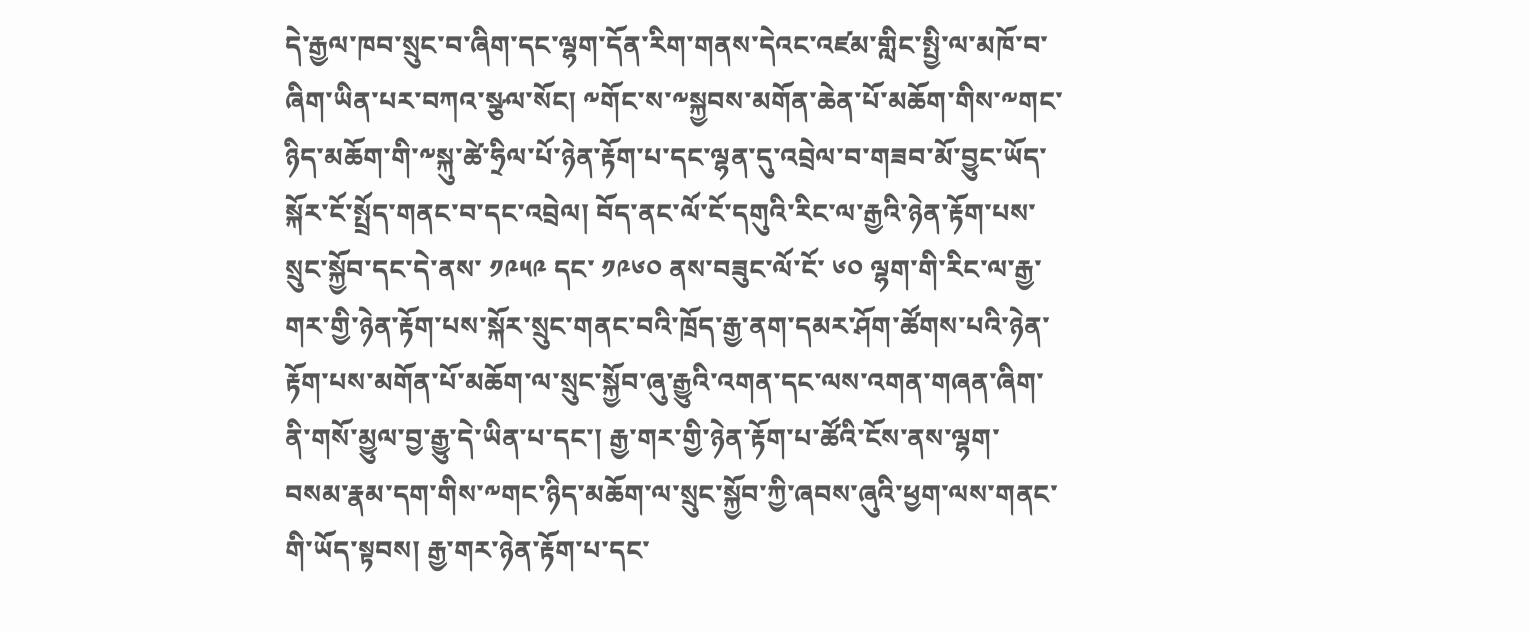དེ་རྒྱལ་ཁབ་སྲུང་བ་ཞིག་དང་ལྷག་དོན་རིག་གནས་དེའང་འཛམ་གླིང་སྤྱི་ལ་མཁོ་བ་ཞིག་ཡིན་པར་བཀའ་སྩལ་སོང། ༸གོང་ས་༸སྐྱབས་མགོན་ཆེན་པོ་མཆོག་གིས་༸གང་ཉིད་མཆོག་གི་༸སྐུ་ཚེ་ཧྲིལ་པོ་ཉེན་རྟོག་པ་དང་ལྷན་དུ་འབྲེལ་བ་གཟབ་མོ་བྱུང་ཡོད་སྐོར་ངོ་སྤྲོད་གནང་བ་དང་འབྲེལ། བོད་ནང་ལོ་ངོ་དགུའི་རིང་ལ་རྒྱའི་ཉེན་རྟོག་པས་སྲུང་སྐྱོབ་དང་དེ་ནས་ ༡༩༥༩ དང་ ༡༩༦༠ ནས་བཟུང་ལོ་ངོ་ ༦༠ ལྷག་གི་རིང་ལ་རྒྱ་གར་གྱི་ཉེན་རྟོག་པས་སྐོར་སྲུང་གནང་བའི་ཁྲོད་རྒྱ་ནག་དམར་ཤོག་ཚོགས་པའི་ཉེན་རྟོག་པས་མགོན་པོ་མཆོག་ལ་སྲུང་སྐྱོབ་ཞུ་རྒྱུའི་འགན་དང་ལས་འགན་གཞན་ཞིག་ནི་གསོ་མྱུལ་བྱ་རྒྱུ་དེ་ཡིན་པ་དང་། རྒྱ་གར་གྱི་ཉེན་རྟོག་པ་ཚོའི་ངོས་ནས་ལྷག་བསམ་རྣམ་དག་གིས་༸གང་ཉིད་མཆོག་ལ་སྲུང་སྐྱོབ་ཀྱི་ཞབས་ཞུའི་ཕྱག་ལས་གནང་གི་ཡོད་སྟབས། རྒྱ་གར་ཉེན་རྟོག་པ་དང་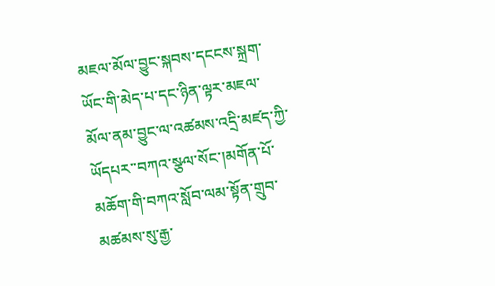མཇལ་མོལ་བྱུང་སྐབས་དངངས་སྐྲག་ཡོང་གི་མེད་པ་དང་ཉིན་ལྟར་མཇལ་མོལ་ནམ་བྱུང་ལ་འཚམས་འདྲི་མཛད་ཀྱི་ཡོདཔར་་བཀའ་སྩལ་སོང་།མགོན་པོ་མཆོག་གི་བཀའ་སློབ་ལམ་སྟོན་གྲུབ་མཚམས་སུ་རྒྱ་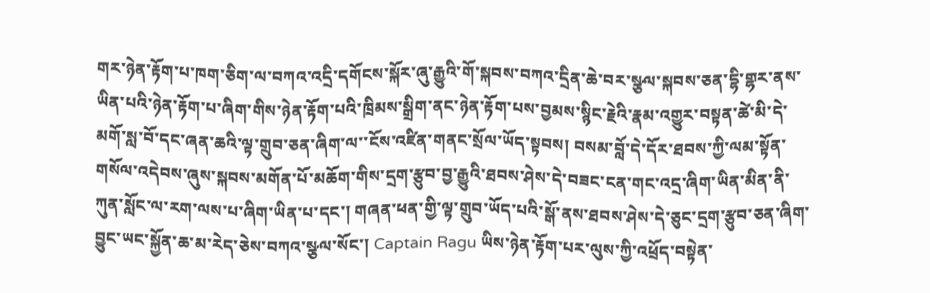གར་ཉེན་རྟོག་པ་ཁག་ཅིག་ལ་བཀའ་འདྲི་དགོངས་སྐོར་ཞུ་རྒྱུའི་གོ་སྐབས་བཀའ་དྲིན་ཆེ་བར་སྩལ་སྐབས་ཅན་དྷི་གྷར་ནས་ཡིན་པའི་ཉེན་རྟོག་པ་ཞིག་གིས་ཉེན་རྟོག་པའི་ཁྲིམས་སྒྲིག་ནང་ཉེན་རྟོག་པས་བྱམས་སྙིང་རྗེའི་རྣམ་འགྱུར་བསྟན་ཚེ་མི་དེ་མགོ་སླ་བོ་དང་ཞན་ཆའི་ལྟ་གྲུབ་ཅན་ཞིག་ལ་་ངོས་འཛིན་གནང་སྲོལ་ཡོད་སྟབས། བསམ་བློ་དེ་དོར་ཐབས་ཀྱི་ལམ་སྟོན་གསོལ་འདེབས་ཞུས་སྐབས་མགོན་པོ་མཆོག་གིས་དྲག་རྩུབ་བྱ་རྒྱུའི་ཐབས་ཤེས་དེ་བཟང་ངན་གང་འདྲ་ཞིག་ཡིན་མིན་ནི་ཀུན་སློང་ལ་རག་ལས་པ་ཞིག་ཡིན་པ་དང་། གཞན་ཕན་གྱི་ལྟ་གྲུབ་ཡོད་པའི་སྒོ་ནས་ཐབས་ཤེས་དེ་ཅུང་དྲག་རྩུབ་ཅན་ཞིག་བྱུང་ཡང་སྐྱོན་ཆ་མ་རེད་ཅེས་བཀའ་སྩལ་སོང་། Captain Ragu ཡིས་ཉེན་རྟོག་པར་ལུས་ཀྱི་འཕྲོད་བསྟེན་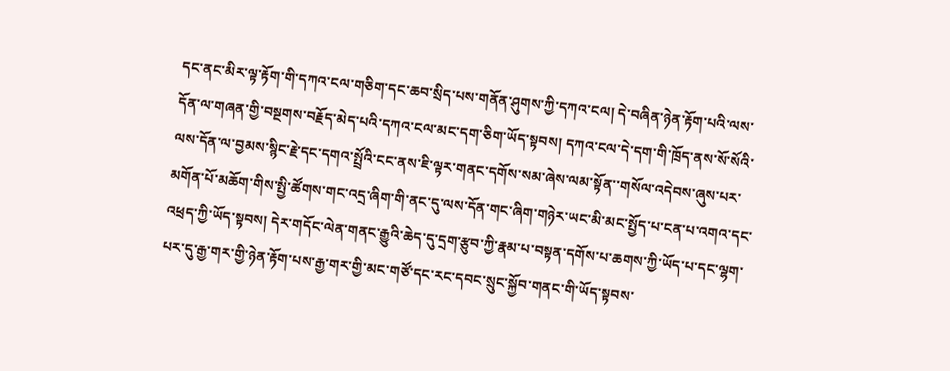དང་ནང་མིར་ལྟ་རྟོག་གི་དཀའ་ངལ་གཅིག་དང་ཆབ་སྲིད་པས་གནོན་ཤུགས་ཀྱི་དཀའ་ངལ། དེ་བཞིན་ཉེན་རྟོག་པའི་ལས་དོན་ལ་གཞན་གྱི་བསྔགས་བརྗོད་མེད་པའི་དཀའ་ངལ་མང་དག་ཅིག་ཡོད་སྟབས། དཀའ་ངལ་དེ་དག་གི་ཁྲོད་ནས་སོ་སོའི་ལས་དོན་ལ་བྱམས་སྙིང་རྗེ་དང་དགའ་སྤྲོའི་ངང་ནས་ཇི་ལྟར་གནང་དགོས་སམ་ཞེས་ལམ་སྟོན་་གསོལ་འདེབས་ཞུས་པར་མགོན་པོ་མཆོག་གིས་སྤྱི་ཚོགས་གང་འདྲ་ཞིག་གི་ནང་དུ་ལས་དོན་གང་ཞིག་གཉེར་ཡང་མི་མང་སྤྱོད་པ་ངན་པ་འགའ་དང་འཕྲད་ཀྱི་ཡོད་སྟབས། དེར་གདོང་ལེན་གནང་རྒྱུའི་ཆེད་དུ་དྲག་རྩུབ་ཀྱི་རྣམ་པ་བསྟན་དགོས་པ་ཆགས་ཀྱི་ཡོད་པ་དང་ལྷག་པར་དུ་རྒྱ་གར་གྱི་ཉེན་རྟོག་པས་རྒྱ་གར་གྱི་མང་གཙོ་དང་རང་དབང་སྲུང་སྐྱོབ་གནང་གི་ཡོད་སྟབས་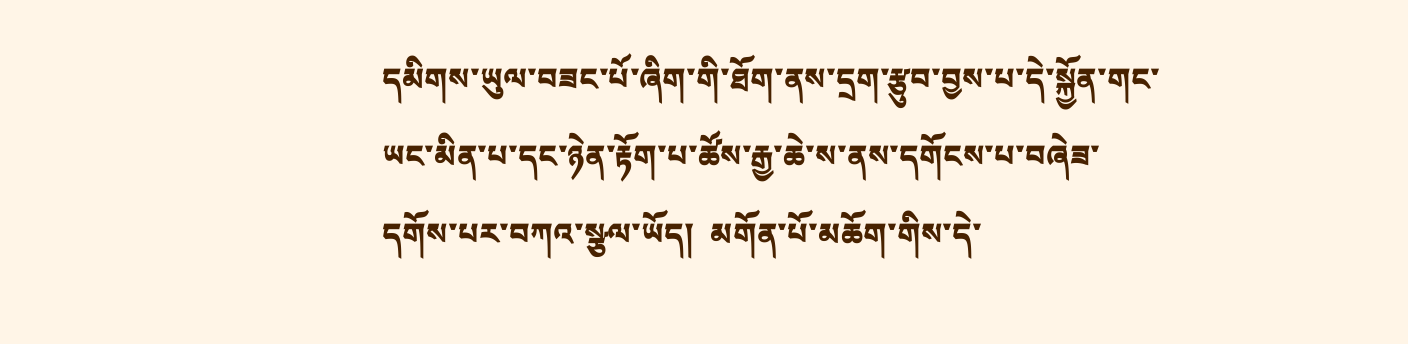དམིགས་ཡུལ་བཟང་པོ་ཞིག་གི་ཐོག་ནས་དྲག་རྩུབ་བྱས་པ་དེ་སྐྱོན་གང་ཡང་མིན་པ་དང་ཉེན་རྟོག་པ་ཚོས་རྒྱ་ཆེ་ས་ནས་དགོངས་པ་བཞེཟ་དགོས་པར་བཀའ་སྩལ་ཡོད།  མགོན་པོ་མཆོག་གིས་དེ་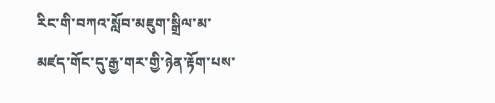རིང་གི་བཀའ་སློབ་མཇུག་སྒྲིལ་མ་མཛད་གོང་དུ་རྒྱ་གར་གྱི་ཉེན་རྟོག་པས་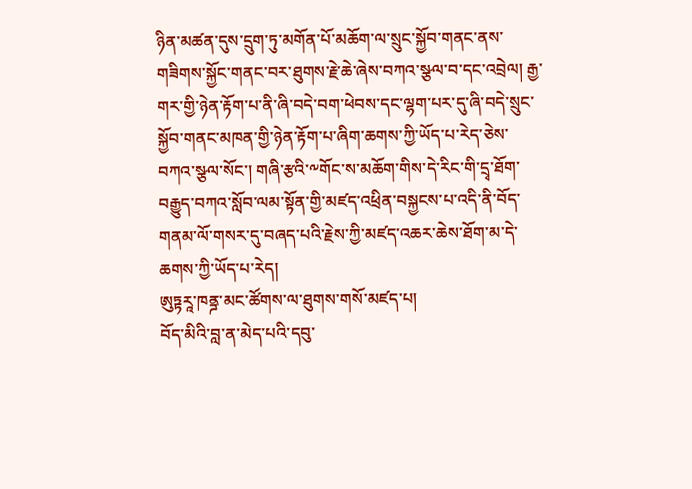ཉིན་མཚན་དུས་དྲུག་ཏུ་མགོན་པོ་མཆོག་ལ་སྲུང་སྐྱོབ་གནང་ནས་གཟིགས་སྐྱོང་གནང་བར་ཐུགས་རྗེ་ཆེ་ཞེས་བཀའ་སྩལ་བ་དང་འབྲེལ། རྒྱ་གར་གྱི་ཉེན་རྟོག་པ་ནི་ཞི་བདེ་བག་ཕེབས་དང་ལྷག་པར་དུ་ཞི་བདེ་སྲུང་སྐྱོབ་གནང་མཁན་གྱི་ཉེན་རྟོག་པ་ཞིག་ཆགས་ཀྱི་ཡོད་པ་རེད་ཅེས་བཀའ་སྩལ་སོང་། གཞི་རྩའི་༸གོང་ས་མཆོག་གིས་དེ་རིང་གི་དྲྭ་ཐོག་བརྒྱུད་བཀའ་སློབ་ལམ་སྟོན་གྱི་མཛད་འཕྲིན་བསྐྱངས་པ་འདི་ནི་བོད་གནམ་ལོ་གསར་དུ་བཞད་པའི་རྗེས་ཀྱི་མཛད་འཆར་ཆེས་ཐོག་མ་དེ་ཆགས་ཀྱི་ཡོད་པ་རེད།
ཨུཏྟརཱ་ཁནྜ་མང་ཚོགས་ལ་ཐུགས་གསོ་མཛད་པ།
བོད་མིའི་བླ་ན་མེད་པའི་དབུ་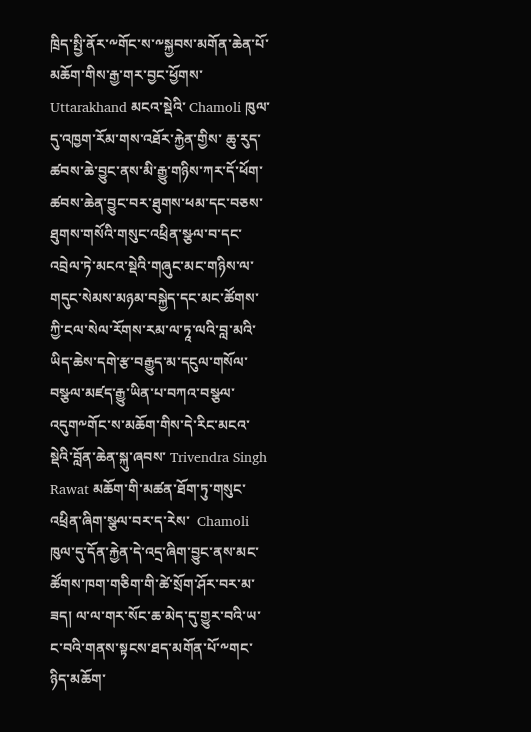ཁྲིད་སྤྱི་ནོར་༸གོང་ས་༸སྐྱབས་མགོན་ཆེན་པོ་མཆོག་གིས་རྒྱ་གར་བྱང་ཕྱོགས་ Uttarakhand མངའ་སྡེའི་ Chamoli ཁུལ་དུ་འཁྱག་རོམ་གས་འཐོར་རྐྱེན་གྱིས་ ཆུ་རུད་ཚབས་ཆེ་བྱུང་ནས་མི་རྒྱུ་གཉིས་ཀར་དོ་ཕོག་ཚབས་ཆེན་བྱུང་བར་ཐུགས་ཕམ་དང་བཅས་ཐུགས་གསོའི་གསུང་འཕྲིན་སྩལ་བ་དང་འབྲེལ་ཏེ་མངའ་སྡེའི་གཞུང་མང་གཉིས་ལ་གདུང་སེམས་མཉམ་བསྐྱེད་དང་མང་ཚོགས་ཀྱི་ངལ་སེལ་རོགས་རམ་ལ་ཏཱ་ལའི་བླ་མའི་ཡིད་ཆེས་དགེ་རྩ་བརྒྱུད་མ་དངུལ་གསོལ་བསྩལ་མཛད་རྒྱུ་ཡིན་པ་བཀའ་བསྩལ་འདུག༸གོང་ས་མཆོག་གིས་དེ་རིང་མངའ་སྡེའི་བློན་ཆེན་སྐུ་ཞབས་ Trivendra Singh Rawat མཆོག་གི་མཚན་ཐོག་ཏུ་གསུང་འཕྲིན་ཞིག་སྩལ་བར་ད་རེས་  Chamoli ཁུལ་དུ་དོན་རྐྱེན་དེ་འདྲ་ཞིག་བྱུང་ནས་མང་ཚོགས་ཁག་གཅིག་གི་ཚེ་སྲོག་ཤོར་བར་མ་ཟད། ལ་ལ་གར་སོང་ཆ་མེད་དུ་གྱུར་བའི་ཡ་ང་བའི་གནས་སྟངས་ཐད་མགོན་པོ་༸གང་ཉིད་མཆོག་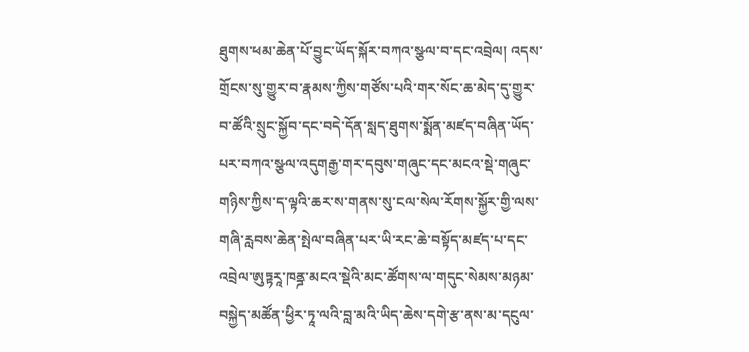ཐུགས་ཕམ་ཆེན་པོ་བྱུང་ཡོད་སྐོར་བཀའ་སྩལ་བ་དང་འབྲེལ། འདས་གྲོངས་སུ་གྱུར་བ་རྣམས་ཀྱིས་གཙོས་པའི་གར་སོང་ཆ་མེད་དུ་གྱུར་བ་ཚོའི་སྲུང་སྐྱོབ་དང་བདེ་དོན་སླད་ཐུགས་སྨོན་མཛད་བཞིན་ཡོད་པར་བཀའ་སྩལ་འདུགརྒྱ་གར་དབུས་གཞུང་དང་མངའ་སྡེ་གཞུང་གཉིས་ཀྱིས་ད་ལྟའི་ཆར་ས་གནས་སུ་ངལ་སེལ་རོགས་སྐྱོར་གྱི་ལས་གཞི་རླབས་ཆེན་སྤེལ་བཞིན་པར་ཡི་རང་ཆེ་བསྟོད་མཛད་པ་དང་འབྲེལ་ཨུཏྟརཱ་ཁནྜ་མངའ་སྡེའི་མང་ཚོགས་ལ་གདུང་སེམས་མཉམ་བསྐྱེད་མཚོན་ཕྱིར་ཏཱ་ལའི་བླ་མའི་ཡིད་ཆེས་དགེ་རྩ་ནས་མ་དངུལ་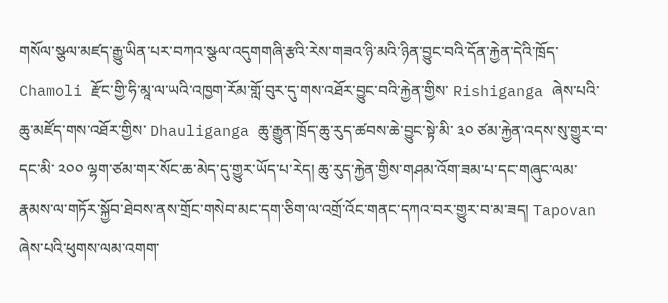གསོལ་སྩལ་མཛད་རྒྱུ་ཡིན་པར་བཀའ་སྩལ་འདུགགཞི་རྩའི་རེས་གཟའ་ཉི་མའི་ཉིན་བྱུང་བའི་དོན་རྐྱེན་དེའི་ཁྲོད་ Chamoli རྫོང་གྱི་ཧི་མཱ་ལ་ཡའི་འཁྱག་རོམ་གློ་བུར་དུ་གས་འཐོར་བྱུང་བའི་རྐྱེན་གྱིས་ Rishiganga ཞེས་པའི་ཆུ་མཛོད་གས་འཐོར་གྱིས་ Dhauliganga ཆུ་རྒྱུན་ཁྲོད་ཆུ་རུད་ཚབས་ཆེ་བྱུང་སྟེ་མི་ ༣༠ ཙམ་རྐྱེན་འདས་སུ་གྱུར་བ་དང་མི་ ༢༠༠ ལྷག་ཙམ་གར་སོང་ཆ་མེད་དུ་གྱུར་ཡོད་པ་རེད། ཆུ་རུད་རྐྱེན་གྱིས་གཤམ་འོག་ཟམ་པ་དང་གཞུང་ལམ་རྣམས་ལ་གཏོར་སྐྱོབ་ཐེབས་ནས་གྲོང་གསེབ་མང་དག་ཅིག་ལ་འགྲོ་འོང་གནང་དཀའ་བར་གྱུར་བ་མ་ཟད། Tapovan ཞེས་པའི་ཕུགས་ལམ་འགག་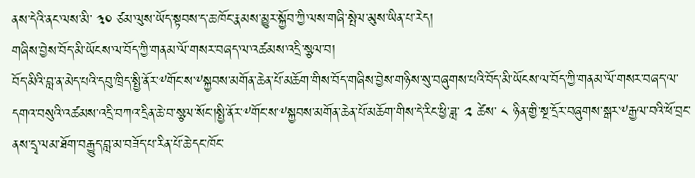ནས་དེའི་ནང་ལས་མི་ ༣༠ ཙམ་ལུས་ཡོད་སྟབས་ད་ཆ་ཁོང་རྣམས་མྱུར་སྐྱོབ་ཀྱི་ལས་གཞི་སྤེལ་མུས་ཡིན་པ་རེད།
གཞིས་བྱེས་བོད་མི་ཡོངས་ལ་བོད་ཀྱི་གནམ་ལོ་གསར་བཞད་ལ་འཚམས་འདྲི་སྩལ་བ།
བོད་མིའི་བླ་ན་མེད་པའི་དབུ་ཁྲིད་སྤྱི་ནོར་༸གོང་ས་༸སྐྱབས་མགོན་ཆེན་པོ་མཆོག་གིས་བོད་གཞིས་བྱེས་གཉིས་སུ་བཞུགས་པའི་བོད་མི་ཡོངས་ལ་བོད་ཀྱི་གནམ་ལོ་གསར་བཞད་ལ་དགའ་བསུའི་འཚམས་འདྲི་བཀའ་དྲིན་ཆེ་བ་སྩལ་སོང་།སྤྱི་ནོར་༸གོང་ས་༸སྐྱབས་མགོན་ཆེན་པོ་མཆོག་གིས་དེ་རིང་ཕྱི་ཟླ་ ༢ ཚེས་ ༨ ཉིན་གྱི་སྔ་དྲོར་བཞུགས་སྒར་༸རྒྱལ་བའི་ཕོ་བྲང་ནས་དྲྭ་ལམ་ཐོག་བརྒྱུད་བླ་མ་བཟོད་པ་རིན་པོ་ཆེ་དང་ཁོང་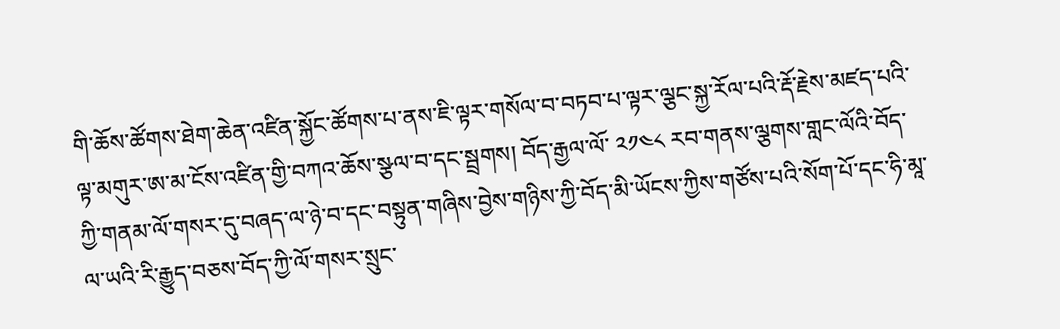གི་ཆོས་ཚོགས་ཐེག་ཆེན་འཛིན་སྐྱོང་ཚོགས་པ་ནས་ཇི་ལྟར་གསོལ་བ་བཏབ་པ་ལྟར་ལྕང་སྐྱ་རོལ་པའི་རྡོ་རྗེས་མཛད་པའི་ལྟ་མགུར་ཨ་མ་ངོས་འཛིན་གྱི་བཀའ་ཆོས་སྩལ་བ་དང་སྦྲགས། བོད་རྒྱལ་ལོ་ ༢༡༤༨ རབ་གནས་ལྕགས་གླང་ལོའི་བོད་ཀྱི་གནམ་ལོ་གསར་དུ་བཞད་ལ་ཉེ་བ་དང་བསྟུན་གཞིས་བྱེས་གཉིས་ཀྱི་བོད་མི་ཡོངས་ཀྱིས་གཙོས་པའི་སོག་པོ་དང་ཧི་མཱ་ལ་ཡའི་རི་རྒྱུད་བཅས་བོད་ཀྱི་ལོ་གསར་སྲུང་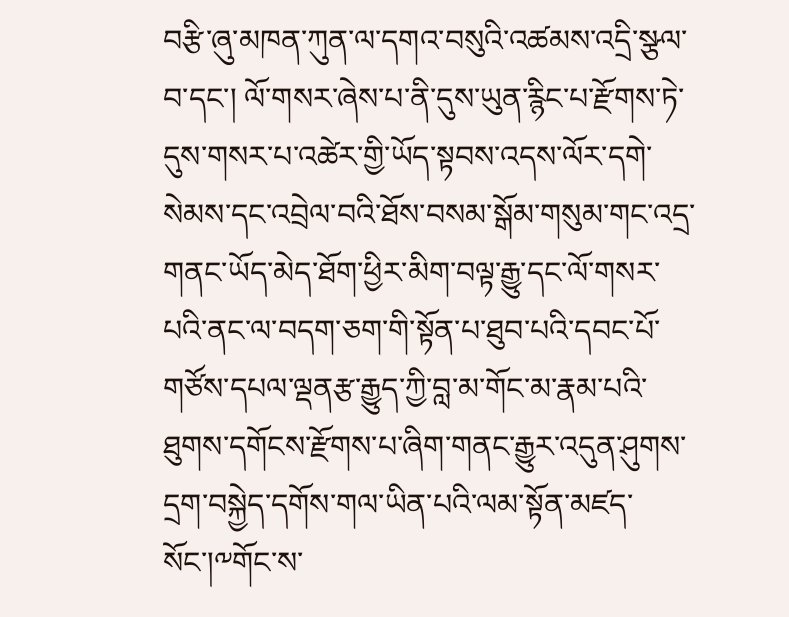བརྩི་ཞུ་མཁན་ཀུན་ལ་དགའ་བསུའི་འཚམས་འདྲི་སྩལ་བ་དང་། ལོ་གསར་ཞེས་པ་ནི་དུས་ཡུན་རྙིང་པ་རྫོགས་ཏེ་དུས་གསར་པ་འཚེར་གྱི་ཡོད་སྟབས་འདས་ལོར་དགེ་སེམས་དང་འབྲེལ་བའི་ཐོས་བསམ་སྒོམ་གསུམ་གང་འདྲ་གནང་ཡོད་མེད་ཐོག་ཕྱིར་མིག་བལྟ་རྒྱུ་དང་ལོ་གསར་པའི་ནང་ལ་བདག་ཅག་གི་སྟོན་པ་ཐུབ་པའི་དབང་པོ་གཙོས་དཔལ་ལྡནརྩ་རྒྱུད་ཀྱི་བླ་མ་གོང་མ་རྣམ་པའི་ཐུགས་དགོངས་རྫོགས་པ་ཞིག་གནང་རྒྱུར་འདུན་ཤུགས་དྲག་བསྐྱེད་དགོས་གལ་ཡིན་པའི་ལམ་སྟོན་མཛད་སོང་།༸གོང་ས་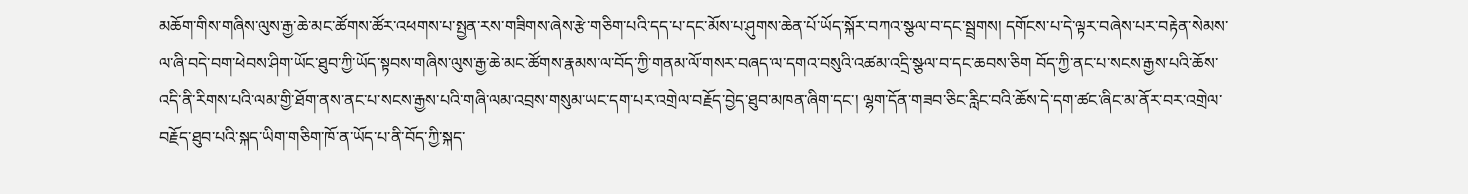མཆོག་གིས་གཞིས་ལུས་རྒྱ་ཆེ་མང་ཚོགས་ཚོར་འཕགས་པ་སྤྱན་རས་གཟིགས་ཞེས་རྩེ་གཅིག་པའི་དད་པ་དང་མོས་པ་ཤུགས་ཆེན་པོ་ཡོད་སྐོར་བཀའ་སྩལ་བ་དང་སྦྲགས། དགོངས་པ་དེ་ལྟར་བཞེས་པར་བརྟེན་སེམས་ལ་ཞི་བདེ་བག་ཕེབས་ཤིག་ཡོང་ཐུབ་ཀྱི་ཡོད་སྟབས་གཞིས་ལུས་རྒྱ་ཆེ་མང་ཚོགས་རྣམས་ལ་བོད་ཀྱི་གནམ་ལོ་གསར་བཞད་ལ་དགའ་བསུའི་འཚམ་འདྲི་སྩལ་བ་དང་ཆབས་ཅིག བོད་ཀྱི་ནང་པ་སངས་རྒྱས་པའི་ཆོས་འདི་ནི་རིགས་པའི་ལམ་གྱི་ཐོག་ནས་ནང་པ་སངས་རྒྱས་པའི་གཞི་ལམ་འབྲས་གསུམ་ཡང་དག་པར་འགྲེལ་བརྗོད་བྱེད་ཐུབ་མཁན་ཞིག་དང་། ལྷག་དོན་གཟབ་ཅིང་རླིང་བའི་ཆོས་དེ་དག་ཚང་ཞིང་མ་ནོར་བར་འགྲེལ་བརྗོད་ཐུབ་པའི་སྐད་ཡིག་གཅིག་ཁོ་ན་ཡོད་པ་ནི་བོད་ཀྱི་སྐད་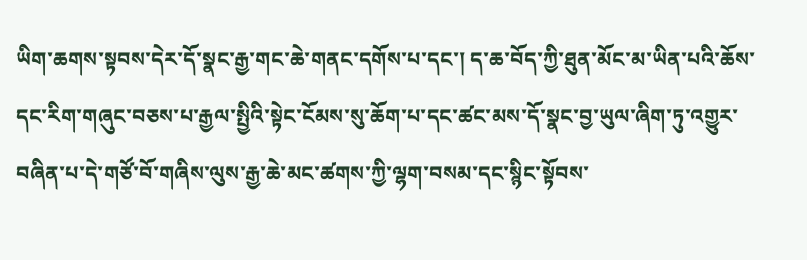ཡིག་ཆགས་སྟབས་དེར་དོ་སྣང་རྒྱ་གང་ཆེ་གནང་དགོས་པ་དང་། ད་ཆ་བོད་ཀྱི་ཐུན་མོང་མ་ཡིན་པའི་ཆོས་དང་རིག་གཞུང་བཅས་པ་རྒྱལ་སྤྱིའི་སྟེང་ངོམས་སུ་ཆོག་པ་དང་ཚང་མས་དོ་སྣང་བྱ་ཡུལ་ཞིག་ཏུ་འགྱུར་བཞིན་པ་དེ་གཙོ་བོ་གཞིས་ལུས་རྒྱ་ཆེ་མང་ཚགས་ཀྱི་ལྷག་བསམ་དང་སྙིང་སྟོབས་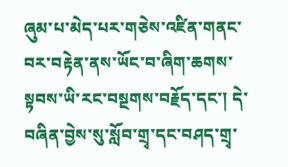ཞུམ་པ་མེད་པར་གཅེས་འཛིན་གནང་བར་བརྟེན་ནས་ཡོང་བ་ཞིག་ཆགས་སྟབས་ཡི་རང་བསྔགས་བརྗོད་དང་། དེ་བཞིན་བྱེས་སུ་སློབ་གྲྭ་དང་བཤད་གྲྭ་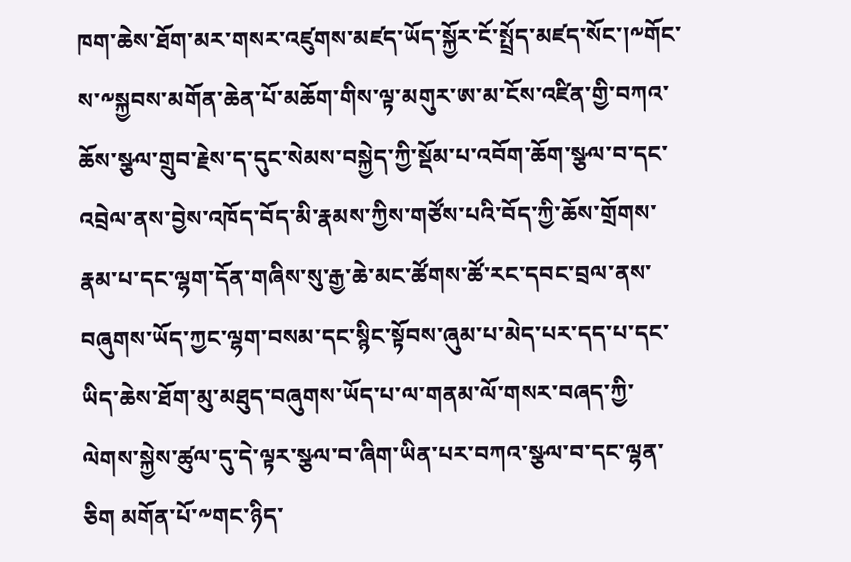ཁག་ཆེས་ཐོག་མར་གསར་འཛུགས་མཛད་ཡོད་སྐྱོར་ངོ་སྤྲོད་མཛད་སོང་།༸གོང་ས་༸སྐྱབས་མགོན་ཆེན་པོ་མཆོག་གིས་ལྟ་མགུར་ཨ་མ་ངོས་འཛིན་གྱི་བཀའ་ཆོས་སྩལ་གྲུབ་རྗེས་ད་དུང་སེམས་བསྐྱེད་ཀྱི་སྡོམ་པ་འབོག་ཆོག་སྩལ་བ་དང་འབྲེལ་ནས་བྱེས་འཁོད་བོད་མི་རྣམས་ཀྱིས་གཙོས་པའི་བོད་ཀྱི་ཆོས་གྲོགས་རྣམ་པ་དང་ལྷག་དོན་གཞིས་སུ་རྒྱ་ཆེ་མང་ཚོགས་ཚོ་རང་དབང་བྲལ་ནས་བཞུགས་ཡོད་ཀྱང་ལྷག་བསམ་དང་སྙིང་སྟོབས་ཞུམ་པ་མེད་པར་དད་པ་དང་ཡིད་ཆེས་ཐོག་མུ་མཐུད་བཞུགས་ཡོད་པ་ལ་གནམ་ལོ་གསར་བཞད་ཀྱི་ལེགས་སྐྱེས་ཚུལ་དུ་དེ་ལྟར་སྩལ་བ་ཞིག་ཡིན་པར་བཀའ་སྩལ་བ་དང་ལྷན་ཅིག མགོན་པོ་༸གང་ཉིད་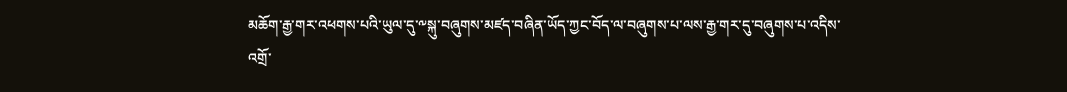མཆོག་རྒྱ་གར་འཕགས་པའི་ཡུལ་དུ་༸སྐུ་བཞུགས་མཛད་བཞིན་ཡོད་ཀྱང་བོད་ལ་བཞུགས་པ་ལས་རྒྱ་གར་དུ་བཞུགས་པ་འདིས་འགྲོ་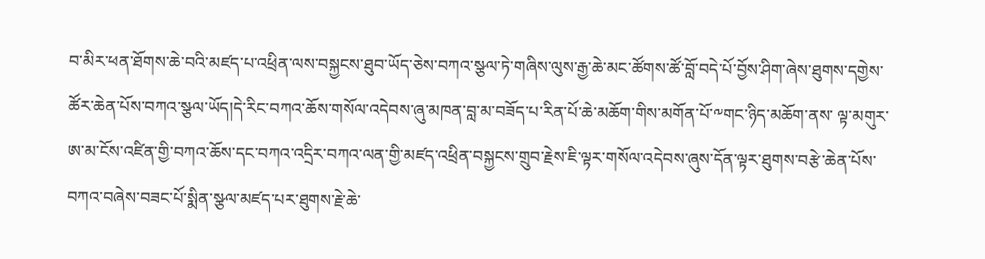བ་མིར་ཕན་ཐོགས་ཆེ་བའི་མཛད་པ་འཕྲིན་ལས་བསྐྱངས་ཐུབ་ཡོད་ཅེས་བཀའ་སྩལ་ཏེ་གཞིས་ལུས་རྒྱ་ཆེ་མང་ཚོགས་ཚོ་བློ་བདེ་པོ་བྱོས་ཤིག་ཞེས་ཐུགས་དགྱེས་ཚོར་ཆེན་པོས་བཀའ་སྩལ་ཡོད།དེ་རིང་བཀའ་ཆོས་གསོལ་འདེབས་ཞུ་མཁན་བླ་མ་བཟོད་པ་རིན་པོ་ཆེ་མཆོག་གིས་མགོན་པོ་༸གང་ཉིད་མཆོག་ནས་ ལྟ་མགུར་ཨ་མ་ངོས་འཛིན་གྱི་བཀའ་ཆོས་དང་བཀའ་འདྲིར་བཀའ་ལན་གྱི་མཛད་འཕྲིན་བསྐྱངས་གྲུབ་རྗེས་ཇི་ལྟར་གསོལ་འདེབས་ཞུས་དོན་ལྟར་ཐུགས་བརྩེ་ཆེན་པོས་བཀའ་བཞེས་བཟང་པོ་སྨིན་སྩལ་མཛད་པར་ཐུགས་རྗེ་ཆེ་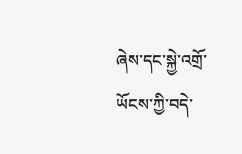ཞེས་དང་སྐྱེ་འགྲོ་ཡོངས་ཀྱི་བདེ་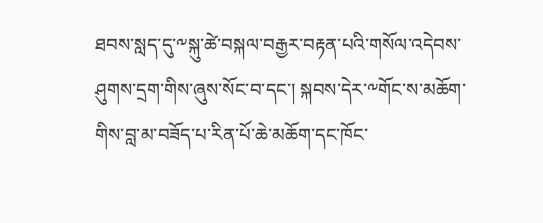ཐབས་སླད་དུ་༸སྐུ་ཚེ་བསྐལ་བརྒྱར་བརྟན་པའི་གསོལ་འདེབས་ཤུགས་དྲག་གིས་ཞུས་སོང་བ་དང་། སྐབས་དེར་༸གོང་ས་མཆོག་གིས་བླ་མ་བཟོད་པ་རིན་པོ་ཆེ་མཆོག་དང་ཁོང་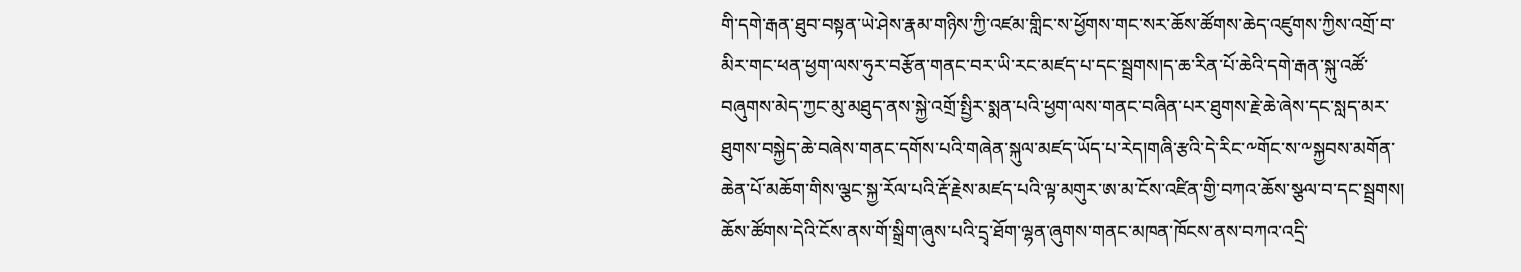གི་དགེ་རྒན་ཐུབ་བསྟན་ཡེ་ཤེས་རྣམ་གཉིས་ཀྱི་འཛམ་གླིང་ས་ཕྱོགས་གང་སར་ཆོས་ཚོགས་ཆེད་འཛུགས་ཀྱིས་འགྲོ་བ་མིར་གང་ཕན་ཕྱག་ལས་ཧུར་བརྩོན་གནང་བར་ཡི་རང་མཛད་པ་དང་སྦྲགས།ད་ཆ་རིན་པོ་ཆེའི་དགེ་རྒན་སྐུ་འཚོ་བཞུགས་མེད་ཀྱང་མུ་མཐུད་ནས་སྐྱེ་འགྲོ་སྤྱིར་སྨན་པའི་ཕྱག་ལས་གནང་བཞིན་པར་ཐུགས་རྗེ་ཆེ་ཞེས་དང་སླད་མར་ཐུགས་བསྐྱེད་ཆེ་བཞེས་གནང་དགོས་པའི་གཞེན་སྐུལ་མཛད་ཡོད་པ་རེད།གཞི་རྩའི་དེ་རིང་༸གོང་ས་༸སྐྱབས་མགོན་ཆེན་པོ་མཆོག་གིས་ལྕང་སྐྱ་རོལ་པའི་རྡོ་རྗེས་མཛད་པའི་ལྟ་མགུར་ཨ་མ་ངོས་འཛིན་གྱི་བཀའ་ཆོས་སྩལ་བ་དང་སྦྲགས། ཆོས་ཚོགས་དེའི་ངོས་ནས་གོ་སྒྲིག་ཞུས་པའི་དྲྭ་ཐོག་ལྷན་ཞུགས་གནང་མཁན་ཁོངས་ནས་བཀའ་འདྲི་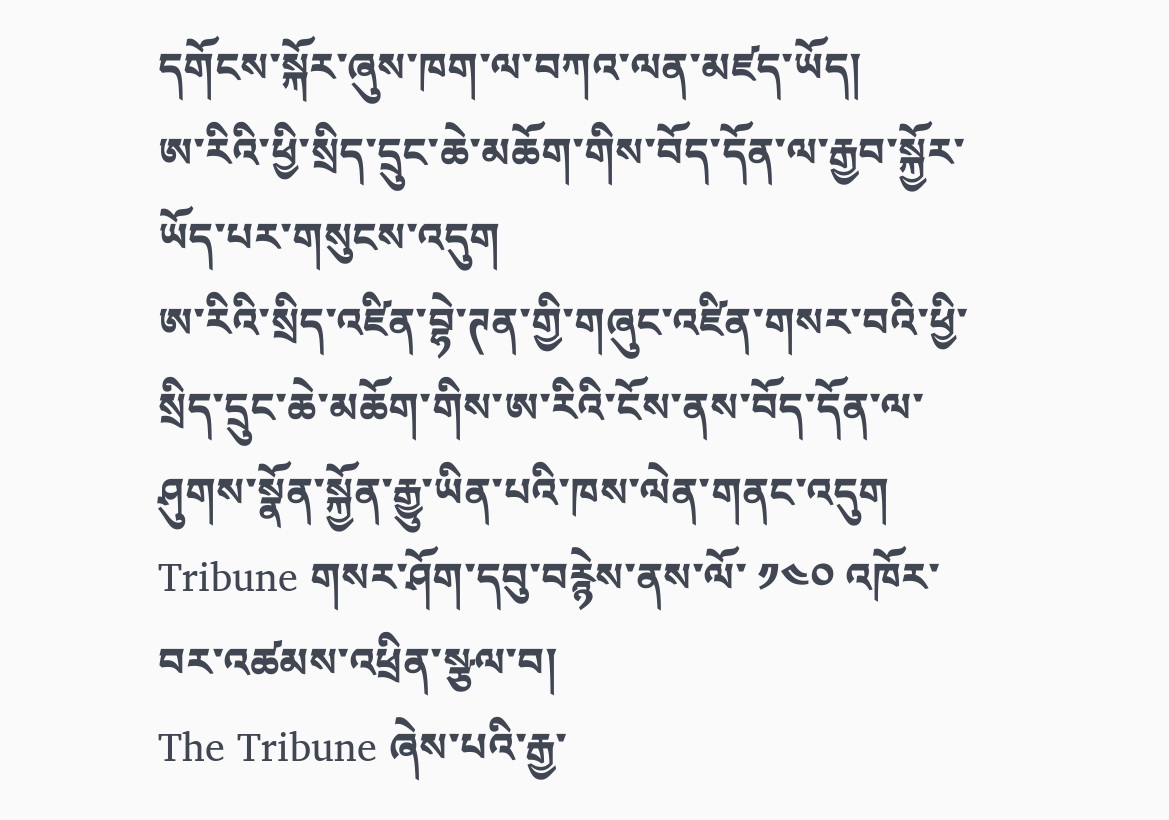དགོངས་སྐོར་ཞུས་ཁག་ལ་བཀའ་ལན་མཛད་ཡོད།
ཨ་རིའི་ཕྱི་སྲིད་དྲུང་ཆེ་མཆོག་གིས་བོད་དོན་ལ་རྒྱབ་སྐྱོར་ཡོད་པར་གསུངས་འདུག
ཨ་རིའི་སྲིད་འཛིན་བྷེ་ཊན་གྱི་གཞུང་འཛིན་གསར་བའི་ཕྱི་སྲིད་དྲུང་ཆེ་མཆོག་གིས་ཨ་རིའི་ངོས་ནས་བོད་དོན་ལ་ཤུགས་སྣོན་སྐྱོན་རྒྱུ་ཡིན་པའི་ཁས་ལེན་གནང་འདུག
Tribune གསར་ཤོག་དབུ་བརྙེས་ནས་ལོ་ ༡༤༠ འཁོར་བར་འཚམས་འཕྲིན་སྩལ་བ།
The Tribune ཞེས་པའི་རྒྱ་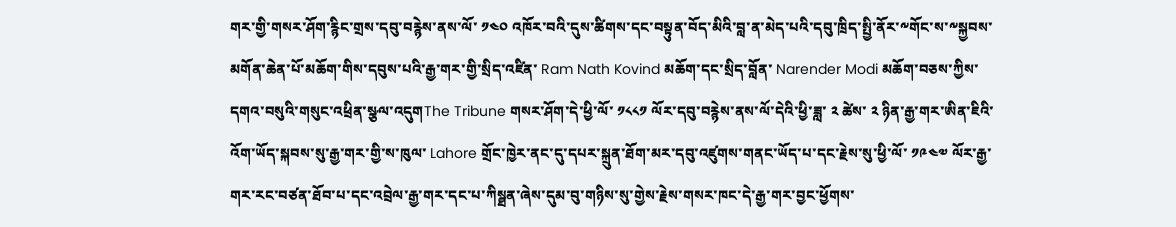གར་གྱི་གསར་ཤོག་རྙིང་གྲས་དབུ་བརྙེས་ནས་ལོ་ ༡༤༠ འཁོར་བའི་དུས་ཚིགས་དང་བསྟུན་བོད་མིའི་བླ་ན་མེད་པའི་དབུ་ཁྲིད་སྤྱི་ནོར་༸གོང་ས་༸སྐྱབས་མགོན་ཆེན་པོ་མཆོག་གིས་དབུས་པའི་རྒྱ་གར་གྱི་སྲིད་འཛིན་ Ram Nath Kovind མཆོག་དང་སྲིད་བློན་ Narender Modi མཆོག་བཅས་ཀྱིས་དགའ་བསུའི་གསུང་འཕྲིན་སྩལ་འདུགThe Tribune གསར་ཤོག་དེ་ཕྱི་ལོ་ ༡༨༨༡ ལོར་དབུ་བརྙེས་ནས་ལོ་དེའི་ཕྱི་ཟླ་ ༢ ཚེས་ ༢ ཉིན་རྒྱ་གར་ཨིན་ཇིའི་འོག་ཡོད་སྐབས་སུ་རྒྱ་གར་གྱི་ས་ཁུལ་ Lahore གྲོང་ཁྱེར་ནང་དུ་དཔར་སྐྲུན་ཐོག་མར་དབུ་འཛུགས་གནང་ཡོད་པ་དང་རྗེས་སུ་ཕྱི་ལོ་ ༡༩༤༧ ལོར་རྒྱ་གར་རང་བཙན་ཐོབ་པ་དང་འབྲེལ་རྒྱ་གར་དང་པ་ཀིསྠན་ཞེས་དུམ་བུ་གཉིས་སུ་གྱེས་རྗེས་གསར་ཁང་དེ་རྒྱ་གར་བྱང་ཕྱོགས་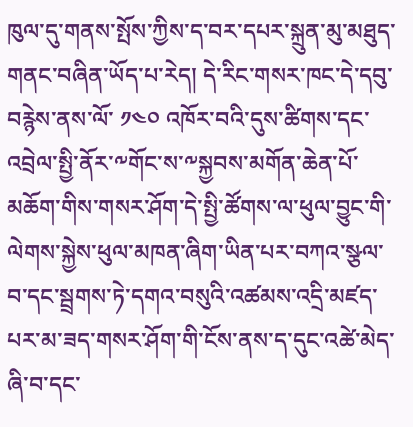ཁུལ་དུ་གནས་སྤོས་ཀྱིས་ད་བར་དཔར་སྐྲུན་མུ་མཐུད་གནང་བཞིན་ཡོད་པ་རེད། དེ་རིང་གསར་ཁང་དེ་དབུ་བརྙེས་ནས་ལོ་ ༡༤༠ འཁོར་བའི་དུས་ཚིགས་དང་འབྲེལ་སྤྱི་ནོར་༸གོང་ས་༸སྐྱབས་མགོན་ཆེན་པོ་མཆོག་གིས་གསར་ཤོག་དེ་སྤྱི་ཚོགས་ལ་ཕུལ་བྱུང་གི་ལེགས་སྐྱེས་ཕུལ་མཁན་ཞིག་ཡིན་པར་བཀའ་སྩལ་བ་དང་སྦྲགས་ཏེ་དགའ་བསུའི་འཚམས་འདྲི་མཛད་པར་མ་ཟད་གསར་ཤོག་གི་ངོས་ནས་ད་དུང་འཚེ་མེད་ཞི་བ་དང་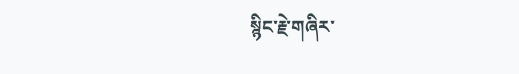སྙིང་རྗེ་གཞིར་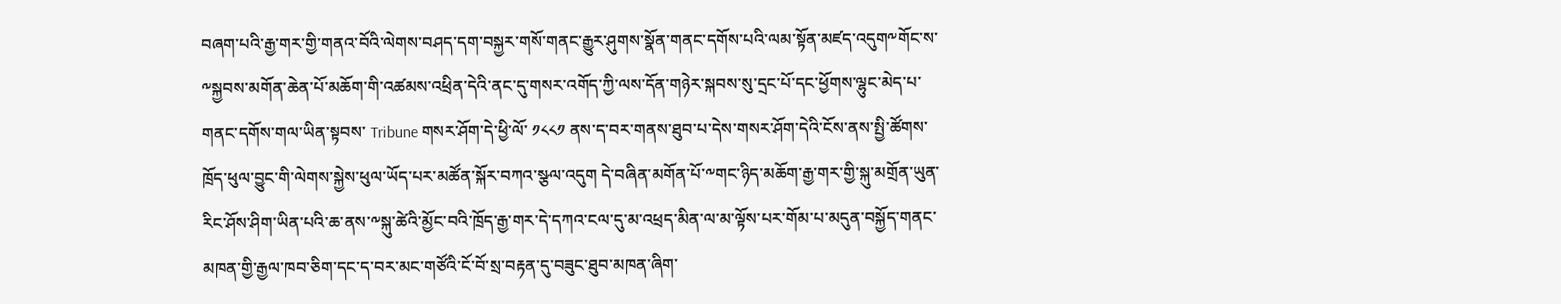བཞག་པའི་རྒྱ་གར་གྱི་གནའ་བོའི་ལེགས་བཤད་དག་བསྐྱར་གསོ་གནང་རྒྱུར་ཤུགས་སྣོན་གནང་དགོས་པའི་ལམ་སྟོན་མཛད་འདུག༸གོང་ས་༸སྐྱབས་མགོན་ཆེན་པོ་མཆོག་གི་འཚམས་འཕྲིན་དེའི་ནང་དུ་གསར་འགོད་ཀྱི་ལས་དོན་གཉེར་སྐབས་སུ་དྲང་པོ་དང་ཕྱོགས་ལྷུང་མེད་པ་གནང་དགོས་གལ་ཡིན་སྟབས་ Tribune གསར་ཤོག་དེ་ཕྱི་ལོ་ ༡༨༨༡ ནས་ད་བར་གནས་ཐུབ་པ་དེས་གསར་ཤོག་དེའི་ངོས་ནས་སྤྱི་ཚོགས་ཁྲོད་ཕུལ་བྱུང་གི་ལེགས་སྐྱེས་ཕུལ་ཡོད་པར་མཚོན་སྐོར་བཀའ་སྩལ་འདུག དེ་བཞིན་མགོན་པོ་༸གང་ཉིད་མཆོག་རྒྱ་གར་གྱི་སྐུ་མགྲོན་ཡུན་རིང་ཤོས་ཤིག་ཡིན་པའི་ཆ་ནས་༸སྐུ་ཚེའི་མྱོང་བའི་ཁྲོད་རྒྱ་གར་དེ་དཀའ་ངལ་དུ་མ་འཕྲད་མིན་ལ་མ་ལྟོས་པར་གོམ་པ་མདུན་བསྐྱོད་གནང་མཁན་གྱི་རྒྱལ་ཁབ་ཅིག་དང་ད་བར་མང་གཙོའི་ངོ་བོ་སྲ་བརྟན་དུ་བཟུང་ཐུབ་མཁན་ཞིག་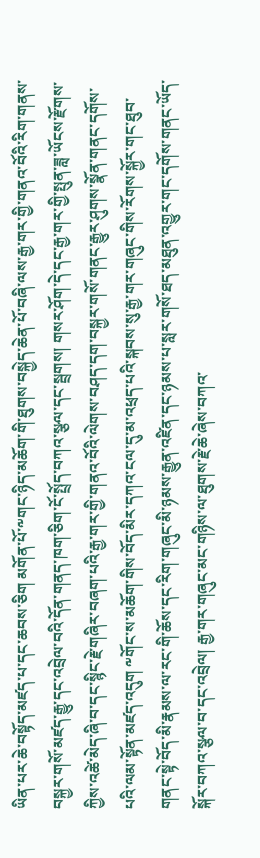ཡིན་པར་ཆེ་བསྟོད་མཛད་པ་དང་ཆབས་ཅིག མགོན་པོ་༸གང་ཉིད་མཆོག་གི་ཐུགས་བསྐྱེད་ཆེན་པོ་བཞི་ལས་རྒྱ་གར་གྱི་གནའ་བོའི་རིག་གནས་བསྐྱར་གསོ་མཛད་རྒྱུ་དང་འབྲེལ་བའི་དོན་གནད་ཁག་ཅིག་ངོ་སྤྲོད་བཀའ་སྩལ་དང་སྦྲགས། གསར་ཤོག་དེ་དང་རྒྱ་གར་གྱི་སྤུན་ཟླ་ཡོངས་རྫོགས་ཀྱིས་འཚེ་མེད་ཞི་བ་དང་སྙིང་རྗེ་གཞིར་བཞག་པའི་རྒྱ་གར་གྱི་གནའ་བོའི་ལེགས་བཤད་དག་བསྐྱར་གསོ་གནང་རྒྱུར་ཤུགས་སྣོན་གནང་དགོས་པའི་ལམ་སྟོན་མཛད་འདུག ༸གོང་ས་མཆོག་གིས་བོད་མིར་དཀའ་ངལ་དུ་མ་འཕྲད་པའི་སྐབས་སུ་རྒྱ་གར་གཞུང་གིས་རོགས་སྐྱོར་གང་ཐུབ་གནང་སྟེ་བོད་མི་རྣམས་ལ་རང་གི་ཆོས་དང་རིག་གཞུང་མི་ཉམས་རྒྱུན་འཛིན་དང་ཉམས་པ་སླར་གསོ་ཐད་མཐུན་འགྱུར་གང་དགོས་གནང་ཡོད་སྐོར་བཀའ་སྩལ་བ་དང་འབྲེལ། རྒྱ་གར་གཞུང་མང་གཉིས་ལ་ཐུགས་རྗེ་ཆེ་ཞེས་བཀའ་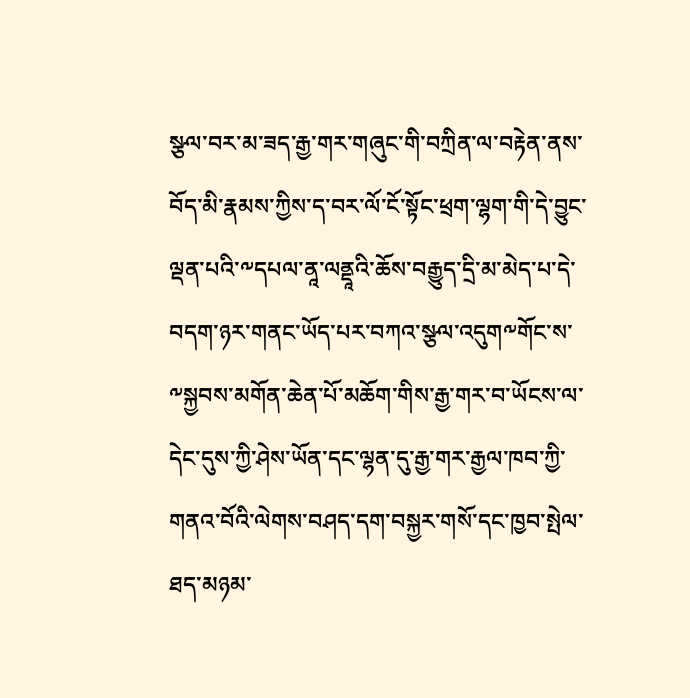སྩལ་བར་མ་ཟད་རྒྱ་གར་གཞུང་གི་བཀྲིན་ལ་བརྟེན་ནས་བོད་མི་རྣམས་ཀྱིས་ད་བར་ལོ་ངོ་སྟོང་ཕྲག་ལྷག་གི་དེ་བྱུང་ལྡན་པའི་༸དཔལ་ནཱ་ལནྡཱའི་ཆོས་བརྒྱུད་དྲི་མ་མེད་པ་དེ་བདག་ཉར་གནང་ཡོད་པར་བཀའ་སྩལ་འདུག༸གོང་ས་༸སྐྱབས་མགོན་ཆེན་པོ་མཆོག་གིས་རྒྱ་གར་བ་ཡོངས་ལ་དེང་དུས་ཀྱི་ཤེས་ཡོན་དང་ལྷན་དུ་རྒྱ་གར་རྒྱལ་ཁབ་ཀྱི་གནའ་བོའི་ལེགས་བཤད་དག་བསྐྱར་གསོ་དང་ཁྱབ་སྤེལ་ཐད་མཉམ་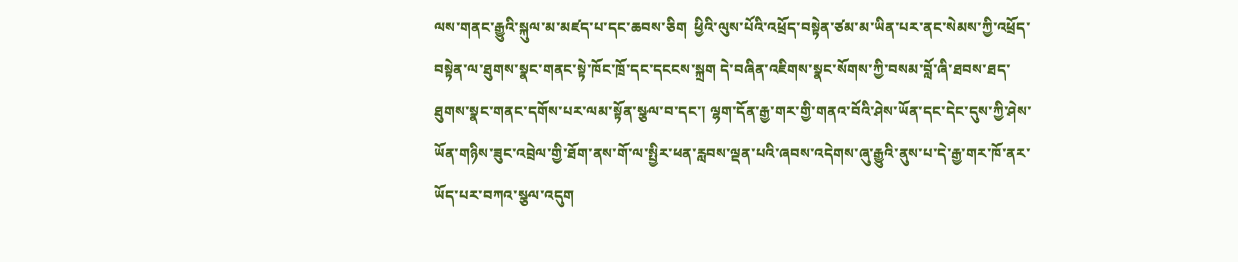ལས་གནང་རྒྱུའི་སྐུལ་མ་མཛད་པ་དང་ཆབས་ཅིག  ཕྱིའི་ལུས་པོའི་འཕྲོད་བསྟེན་ཙམ་མ་ཡིན་པར་ནང་སེམས་ཀྱི་འཕྲོད་བསྟེན་ལ་ཐུགས་སྣང་གནང་སྟེ་ཁོང་ཁྲོ་དང་དངངས་སྐྲག དེ་བཞིན་འཇིགས་སྣང་སོགས་ཀྱི་བསམ་བློ་ཞི་ཐབས་ཐད་ཐུགས་སྣང་གནང་དགོས་པར་ལམ་སྟོན་སྩལ་བ་དང་། ལྷག་དོན་རྒྱ་གར་གྱི་གནའ་བོའི་ཤེས་ཡོན་དང་དེང་དུས་ཀྱི་ཤེས་ཡོན་གཉིས་ཟུང་འབྲེལ་གྱི་ཐོག་ནས་གོ་ལ་སྤྱིར་ཕན་རླབས་ལྡན་པའི་ཞབས་འདེགས་ཞུ་རྒྱུའི་ནུས་པ་དེ་རྒྱ་གར་ཁོ་ནར་ཡོད་པར་བཀའ་སྩལ་འདུག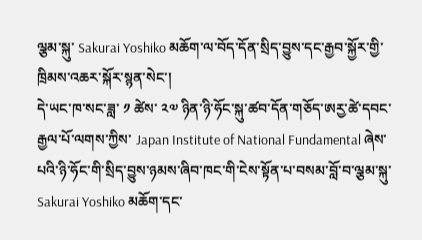ལྕམ་སྐུ་ Sakurai Yoshiko མཆོག་ལ་བོད་དོན་སྲིད་བྱུས་དང་རྒྱབ་སྐྱོར་གྱི་ཁྲིམས་འཆར་སྐོར་སྙན་སེང་།
དེ་ཡང་ཁ་སང་ཟླ་ ༡ ཚེས་ ༢༧ ཉིན་ཉི་ཧོང་སྐུ་ཚབ་དོན་གཅོད་ཨརྱ་ཚེ་དབང་རྒྱལ་པོ་ལགས་ཀྱིས་ Japan Institute of National Fundamental ཞེས་པའི་ཉི་ཧོང་གི་སྲིད་བྱུས་ཉམས་ཞིབ་ཁང་གི་ངེས་སྟོན་པ་བསམ་བློ་བ་ལྕམ་སྐུ་ Sakurai Yoshiko མཆོག་དང་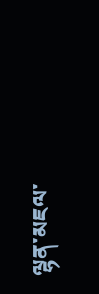ལྷན་མཇལ་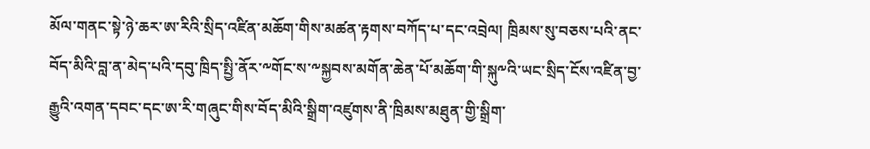མོལ་གནང་སྟེ་ཉེ་ཆར་ཨ་རིའི་སྲིད་འཛིན་མཆོག་གིས་མཚན་རྟགས་བཀོད་པ་དང་འབྲེལ། ཁྲིམས་སུ་བཅས་པའི་ནང་བོད་མིའི་བླ་ན་མེད་པའི་དབུ་ཁྲིད་སྤྱི་ནོར་༸གོང་ས་༸སྐྱབས་མགོན་ཆེན་པོ་མཆོག་གི་སྐུ༸འི་ཡང་སྲིད་ངོས་འཛིན་བྱ་རྒྱུའི་འགན་དབང་དང་ཨ་རི་གཞུང་གིས་བོད་མིའི་སྒྲིག་འཛུགས་ནི་ཁྲིམས་མཐུན་གྱི་སྒྲིག་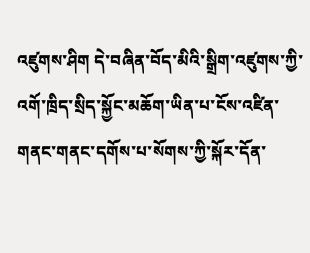འཛུགས་ཤིག དེ་བཞིན་བོད་མིའི་སྒྲིག་འཛུགས་ཀྱི་འགོ་ཁྲིད་སྲིད་སྐྱོང་མཆོག་ཡིན་པ་ངོས་འཛིན་གནང་གནང་དགོས་པ་སོགས་ཀྱི་སྐོར་དོན་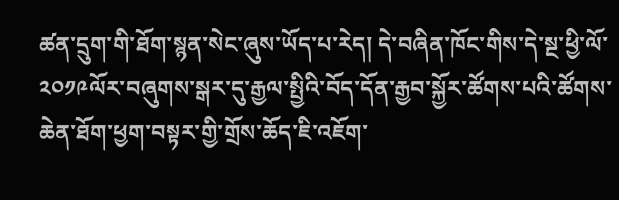ཚན་དྲུག་གི་ཐོག་སྙན་སེང་ཞུས་ཡོད་པ་རེད། དེ་བཞིན་ཁོང་གིས་དེ་སྔ་ཕྱི་ལོ་༢༠༡༩ལོར་བཞུགས་སྒར་དུ་རྒྱལ་སྤྱིའི་བོད་དོན་རྒྱབ་སྐྱོར་ཚོགས་པའི་ཚོགས་ཆེན་ཐོག་ཕྱག་བསྟར་གྱི་གྲོས་ཆོད་ཇི་འཇོག་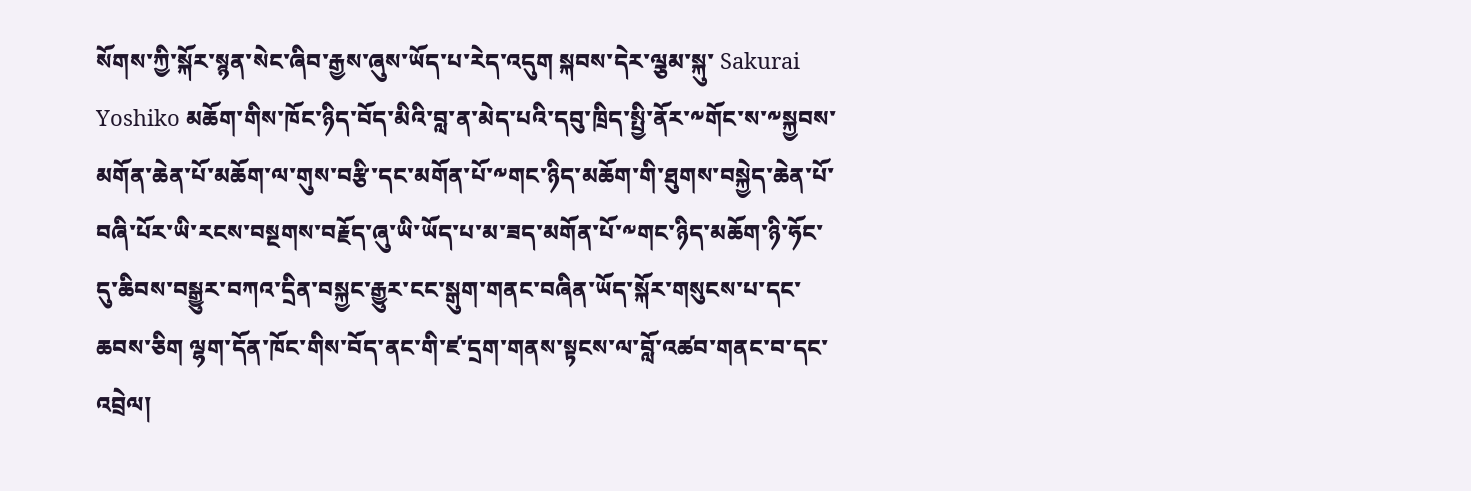སོགས་ཀྱི་སྐོར་སྙན་སེང་ཞིབ་རྒྱས་ཞུས་ཡོད་པ་རེད་འདུག སྐབས་དེར་ལྕམ་སྐུ་ Sakurai Yoshiko མཆོག་གིས་ཁོང་ཉིད་བོད་མིའི་བླ་ན་མེད་པའི་དབུ་ཁྲིད་སྤྱི་ནོར་༸གོང་ས་༸སྐྱབས་མགོན་ཆེན་པོ་མཆོག་ལ་གུས་བརྩི་དང་མགོན་པོ་༸གང་ཉིད་མཆོག་གི་ཐུགས་བསྐྱེད་ཆེན་པོ་བཞི་པོར་ཡི་རངས་བསྔགས་བརྗོད་ཞུ་ཡི་ཡོད་པ་མ་ཟད་མགོན་པོ་༸གང་ཉིད་མཆོག་ཉི་ཧོང་དུ་ཆིབས་བསྒྱུར་བཀའ་དྲིན་བསྐྱང་རྒྱུར་ངང་སྒུག་གནང་བཞིན་ཡོད་སྐོར་གསུངས་པ་དང་ཆབས་ཅིག ལྷག་དོན་ཁོང་གིས་བོད་ནང་གི་ཛ་དྲག་གནས་སྟངས་ལ་བློ་འཚབ་གནང་བ་དང་འབྲེལ།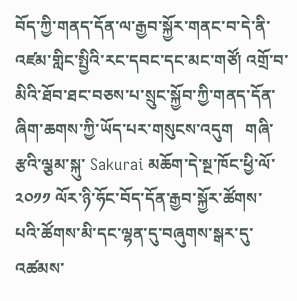བོད་ཀྱི་གནད་དོན་ལ་རྒྱབ་སྐྱོར་གནང་བ་དེ་ནི་འཛམ་གླིང་སྤྱིའི་རང་དབང་དང་མང་གཙོ། འགྲོ་བ་མིའི་ཐོབ་ཐང་བཅས་པ་སྲུང་སྐྱོབ་ཀྱི་གནད་དོན་ཞིག་ཆགས་ཀྱི་ཡོད་པར་གསུངས་འདུག   གཞི་རྩའི་ལྕམ་སྐུ་ Sakurai མཆོག་དེ་སྔ་ཁོང་ཕྱི་ལོ་ ༢༠༡༡ ལོར་ཉི་ཧོང་བོད་དོན་རྒྱབ་སྐྱོར་ཚོགས་པའི་ཚོགས་མི་དང་ལྷན་དུ་བཞུགས་སྒར་དུ་འཚམས་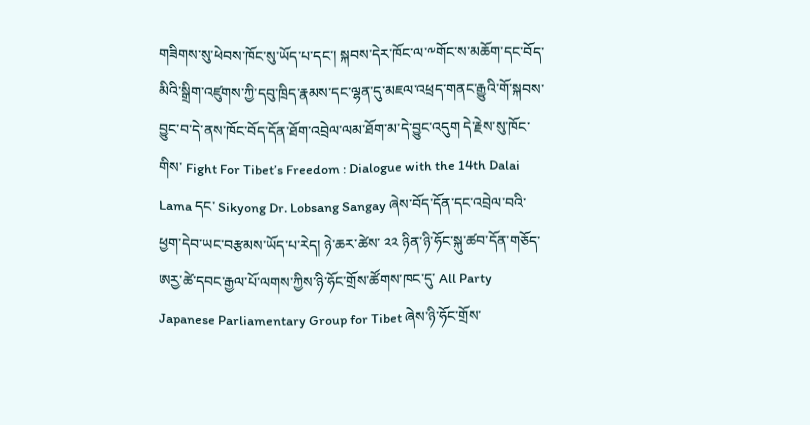གཟིགས་སུ་ཕེབས་ཁོང་སུ་ཡོད་པ་དང་། སྐབས་དེར་ཁོང་ལ་༸གོང་ས་མཆོག་དང་བོད་མིའི་སྒྲིག་འཛུགས་ཀྱི་དབུ་ཁྲིད་རྣམས་དང་ལྷན་དུ་མཇལ་འཕྲད་གནང་རྒྱུའི་གོ་སྐབས་བྱུང་བ་དེ་ནས་ཁོང་བོད་དོན་ཐོག་འབྲེལ་ལམ་ཐོག་མ་དེ་བྱུང་འདུག དེ་རྗེས་སུ་ཁོང་གིས་ Fight For Tibet’s Freedom : Dialogue with the 14th Dalai Lama དང་ Sikyong Dr. Lobsang Sangay ཞེས་བོད་དོན་དང་འབྲེལ་བའི་ཕྱག་དེབ་ཡང་བརྩམས་ཡོད་པ་རེད། ཉེ་ཆར་ཚེས་ ༢༢ ཉིན་ཉི་ཧོང་སྐུ་ཚབ་དོན་གཅོད་ཨརྱ་ཚེ་དབང་རྒྱལ་པོ་ལགས་ཀྱིས་ཉི་ཧོང་གྲོས་ཚོགས་ཁང་དུ་ All Party Japanese Parliamentary Group for Tibet ཞེས་ཉི་ཧོང་གྲོས་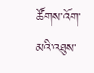ཚོགས་འོག་མའི་འཐུས་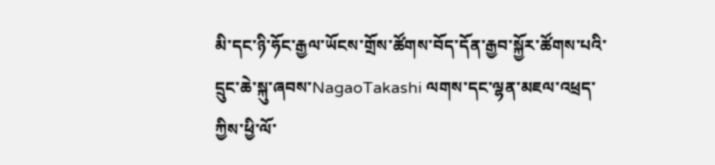མི་དང་ཉི་ཧོང་རྒྱལ་ཡོངས་གྲོས་ཚོགས་བོད་དོན་རྒྱབ་སྐྱོར་ཚོགས་པའི་དྲུང་ཆེ་སྐུ་ཞབས་NagaoTakashi ལགས་དང་ལྷན་མཇལ་འཕྲད་ཀྱིས་ཕྱི་ལོ་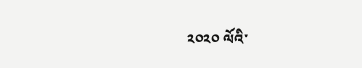༢༠༢༠ ལོའི་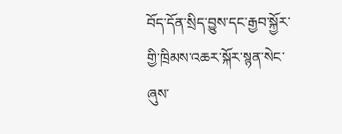བོད་དོན་སྲིད་བྱུས་དང་རྒྱབ་སྐྱོར་གྱི་ཁྲིམས་འཆར་སྐོར་སྙན་སེང་ཞུས་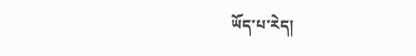ཡོད་པ་རེད།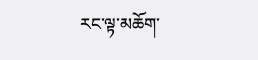རང་ལྟ་མཆོག་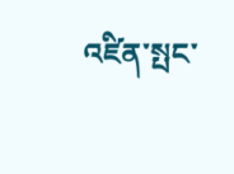འཛིན་སྤང་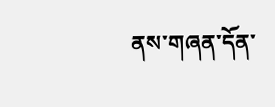ནས་གཞན་དོན་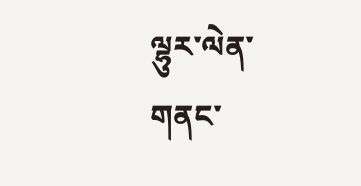ལྷུར་ལེན་གནང་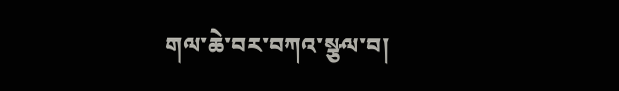གལ་ཆེ་བར་བཀའ་སྩལ་བ།